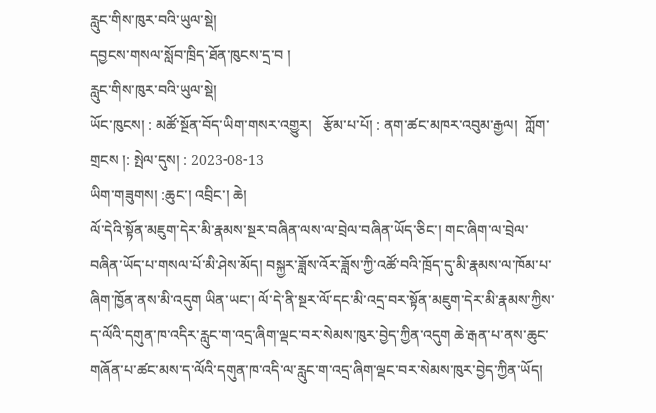རླུང་གིས་ཁུར་བའི་ཡུལ་སྡེ།
དབྱངས་གསལ་སློབ་ཁྲིད་ཐོན་ཁུངས་དྲ་བ །
རླུང་གིས་ཁུར་བའི་ཡུལ་སྡེ།
ཡོང་ཁུངས། : མཚོ་སྔོན་བོད་ཡིག་གསར་འགྱུར།   རྩོམ་པ་པོ། : ནག་ཚང་མཁར་འབུམ་རྒྱལ།  ཀློག་གྲངས །: སྤེལ་དུས། : 2023-08-13
ཡིག་གཟུགས། :ཆུང་། འབྲིང་། ཆེ།
ལོ་དེའི་སྟོན་མཇུག་དེར་མི་རྣམས་སྔར་བཞིན་ལས་ལ་བྲེལ་བཞིན་ཡོད་ཅིང་། གང་ཞིག་ལ་བྲེལ་བཞིན་ཡོད་པ་གསལ་པོ་མི་ཤེས་མོད། བསྐྱར་ཟློས་འོར་ཟློས་ཀྱི་འཚོ་བའི་ཁྲོད་དུ་མི་རྣམས་ལ་ཁོམ་པ་ཞིག་ཁྱོན་ནས་མི་འདུག ཡིན་ཡང་། ལོ་དེ་ནི་སྔར་ལོ་དང་མི་འདྲ་བར་སྟོན་མཇུག་དེར་མི་རྣམས་ཀྱིས་ད་ལོའི་དགུན་ཁ་འདིར་རླུང་ག་འདྲ་ཞིག་ལྡང་བར་སེམས་ཁུར་བྱེད་ཀྱིན་འདུག ཆེ་རྒན་པ་ནས་ཆུང་གཞོན་པ་ཚང་མས་ད་ལོའི་དགུན་ཁ་འདི་ལ་རླུང་ག་འདྲ་ཞིག་ལྡང་བར་སེམས་ཁུར་བྱེད་ཀྱིན་ཡོད།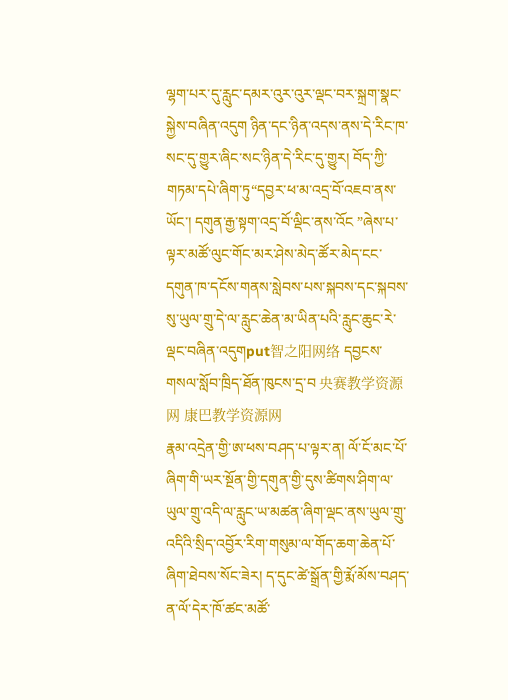ལྷག་པར་དུ་རླུང་དམར་འུར་འུར་ལྡང་བར་སྐྲག་སྣང་སྐྱེས་བཞིན་འདུག ཉིན་དང་ཉིན་འདས་ནས་དེ་རིང་ཁ་སང་དུ་གྱུར་ཞིང་སང་ཉིན་དེ་རིང་དུ་གྱུར། བོད་ཀྱི་གཏམ་དཔེ་ཞིག་ཏུ“དབྱར་ཕ་མ་འདྲ་བོ་འཇབ་ནས་ཡོང་། དགུན་རྒྱ་སྟག་འདྲ་བོ་ལྡིང་ནས་འོང ”ཞེས་པ་ལྟར་མཚོ་ལུང་གོང་མར་ཤེས་མེད་ཚོར་མེད་ངང་དགུན་ཁ་དངོས་གནས་སླེབས་པས་སྐབས་དང་སྐབས་སུ་ཡུལ་གྲུ་དེ་ལ་རླུང་ཆེན་མ་ཡིན་པའི་རླུང་ཆུང་རེ་ལྡང་བཞིན་འདུགput智之阳网络 དབྱངས་གསལ་སློབ་ཁྲིད་ཐོན་ཁུངས་དྲ་བ 央赛教学资源网 康巴教学资源网
རྣམ་འདྲེན་གྱི་ཨ་ཕས་བཤད་པ་ལྟར་ན། ལོ་ངོ་མང་པོ་ཞིག་གི་ཡར་སྔོན་གྱི་དགུན་གྱི་དུས་ཚིགས་ཤིག་ལ་ཡུལ་གྲུ་འདི་ལ་རླུང་ཡ་མཚན་ཞིག་ལྡང་ནས་ཡུལ་གྲུ་འདིའི་སྲིད་འབྱོར་རིག་གསུམ་ལ་གོད་ཆག་ཆེན་པོ་ཞིག་ཐེབས་སོང་ཟེར། ད་དུང་ཚེ་སྒྲོན་གྱི་རྨོ་མོས་བཤད་ན་ལོ་དེར་ཁོ་ཚང་མཚོ་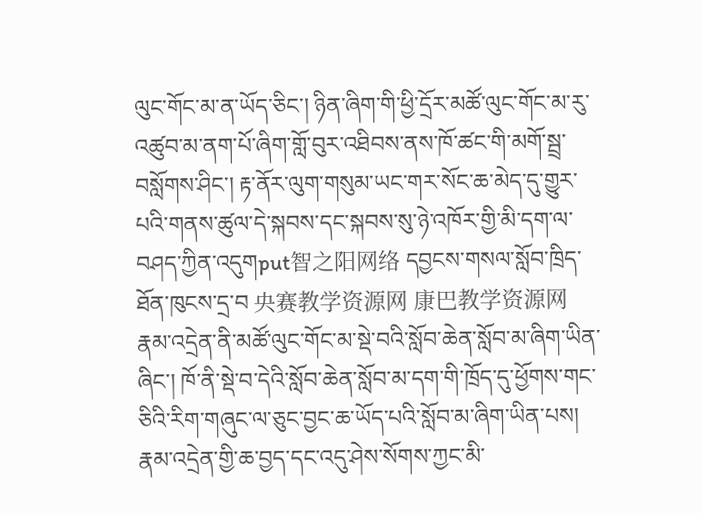ལུང་གོང་མ་ན་ཡོད་ཅིང་། ཉིན་ཞིག་གི་ཕྱི་དྲོར་མཚོ་ལུང་གོང་མ་རུ་འཚུབ་མ་ནག་པོ་ཞིག་གློ་བུར་འཐིབས་ནས་ཁོ་ཚང་གི་མགོ་སྦྲ་བསློགས་ཤིང་། རྟ་ནོར་ལུག་གསུམ་ཡང་གར་སོང་ཆ་མེད་དུ་གྱུར་པའི་གནས་ཚུལ་དེ་སྐབས་དང་སྐབས་སུ་ཉེ་འཁོར་གྱི་མི་དག་ལ་བཤད་ཀྱིན་འདུགput智之阳网络 དབྱངས་གསལ་སློབ་ཁྲིད་ཐོན་ཁུངས་དྲ་བ 央赛教学资源网 康巴教学资源网
རྣམ་འདྲེན་ནི་མཚོ་ལུང་གོང་མ་སྡེ་བའི་སློབ་ཆེན་སློབ་མ་ཞིག་ཡིན་ཞིང་། ཁོ་ནི་སྡེ་བ་དེའི་སློབ་ཆེན་སློབ་མ་དག་གི་ཁྲོད་དུ་ཕྱོགས་གང་ཅིའི་རིག་གཞུང་ལ་ཅུང་བྱང་ཆ་ཡོད་པའི་སློབ་མ་ཞིག་ཡིན་པས། རྣམ་འདྲེན་གྱི་ཆ་བྱད་དང་འདུ་ཤེས་སོགས་ཀྱང་མི་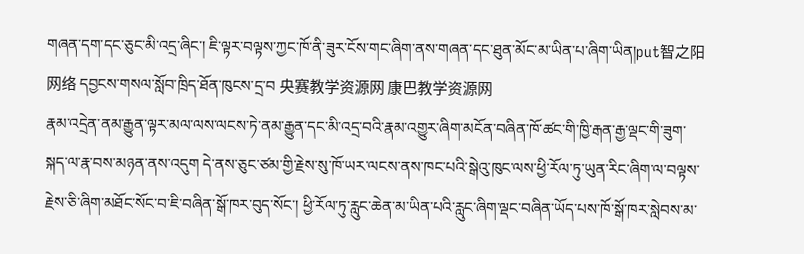གཞན་དག་དང་ཅུང་མི་འདྲ་ཞིང་། ཇི་ལྟར་བལྟས་ཀྱང་ཁོ་ནི་ཟུར་ངོས་གང་ཞིག་ནས་གཞན་དང་ཐུན་མོང་མ་ཡིན་པ་ཞིག་ཡིན།put智之阳网络 དབྱངས་གསལ་སློབ་ཁྲིད་ཐོན་ཁུངས་དྲ་བ 央赛教学资源网 康巴教学资源网
རྣམ་འདྲེན་ནམ་རྒྱུན་ལྟར་མལ་ལས་ལངས་ཏེ་ནམ་རྒྱུན་དང་མི་འདྲ་བའི་རྣམ་འགྱུར་ཞིག་མངོན་བཞིན་ཁོ་ཚང་གི་ཁྱི་རྒན་རྒྱ་ལྡང་གི་ཟུག་སྐད་ལ་རྣ་བས་མཉན་ནས་འདུག དེ་ནས་ཅུང་ཙམ་གྱི་རྗེས་སུ་ཁོ་ཡར་ལངས་ནས་ཁང་པའི་སྒེའུ་ཁུང་ལས་ཕྱི་རོལ་ཏུ་ཡུན་རིང་ཞིག་ལ་བལྟས་རྗེས་ཅི་ཞིག་མཐོང་སོང་བ་ཇི་བཞིན་སྒོ་ཁར་བུད་སོང་། ཕྱི་རོལ་ཏུ་རླུང་ཆེན་མ་ཡིན་པའི་རླུང་ཞིག་ལྡང་བཞིན་ཡོད་པས་ཁོ་སྒོ་ཁར་སླེབས་མ་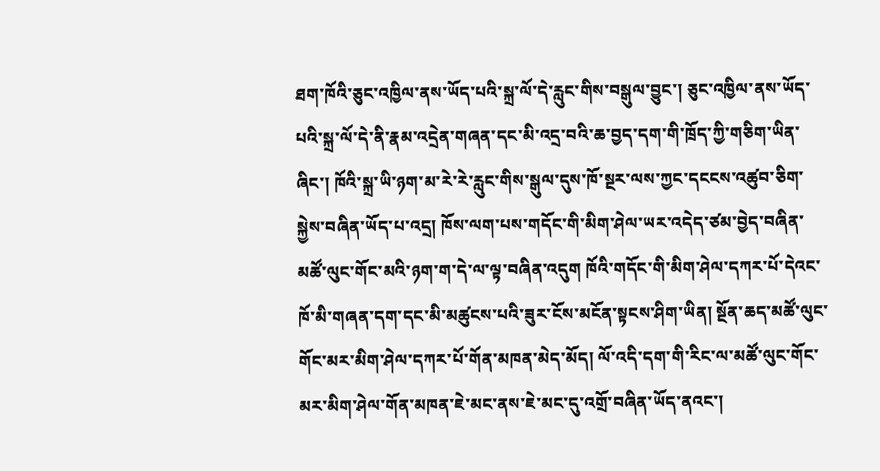ཐག་ཁོའི་ཅུང་འཁྱིལ་ནས་ཡོད་པའི་སྐྲ་ལོ་དེ་རླུང་གིས་བསྒུལ་བྱུང་། ཅུང་འཁྱིལ་ནས་ཡོད་པའི་སྐྲ་ལོ་དེ་ནི་རྣམ་འདྲེན་གཞན་དང་མི་འདྲ་བའི་ཆ་བྱད་དག་གི་ཁྲོད་ཀྱི་གཅིག་ཡིན་ཞིང་། ཁོའི་སྐྲ་ཡི་ཉག་མ་རེ་རེ་རླུང་གིས་སྒུལ་དུས་ཁོ་སྔར་ལས་ཀྱང་དངངས་འཚུབ་ཅིག་སྐྱེས་བཞིན་ཡོད་པ་འདྲ། ཁོས་ལག་པས་གདོང་གི་མིག་ཤེལ་ཡར་འདེད་ཙམ་བྱེད་བཞིན་མཚོ་ལུང་གོང་མའི་ཉག་ག་དེ་ལ་ལྟ་བཞིན་འདུག ཁོའི་གདོང་གི་མིག་ཤེལ་དཀར་པོ་དེའང་ཁོ་མི་གཞན་དག་དང་མི་མཚུངས་པའི་ཟུར་ངོས་མངོན་སྟངས་ཤིག་ཡིན། སྔོན་ཆད་མཚོ་ལུང་གོང་མར་མིག་ཤེལ་དཀར་པོ་གོན་མཁན་མེད་མོད། ལོ་འདི་དག་གི་རིང་ལ་མཚོ་ལུང་གོང་མར་མིག་ཤེལ་གོན་མཁན་ཇེ་མང་ནས་ཇེ་མང་དུ་འགྲོ་བཞིན་ཡོད་ནའང་།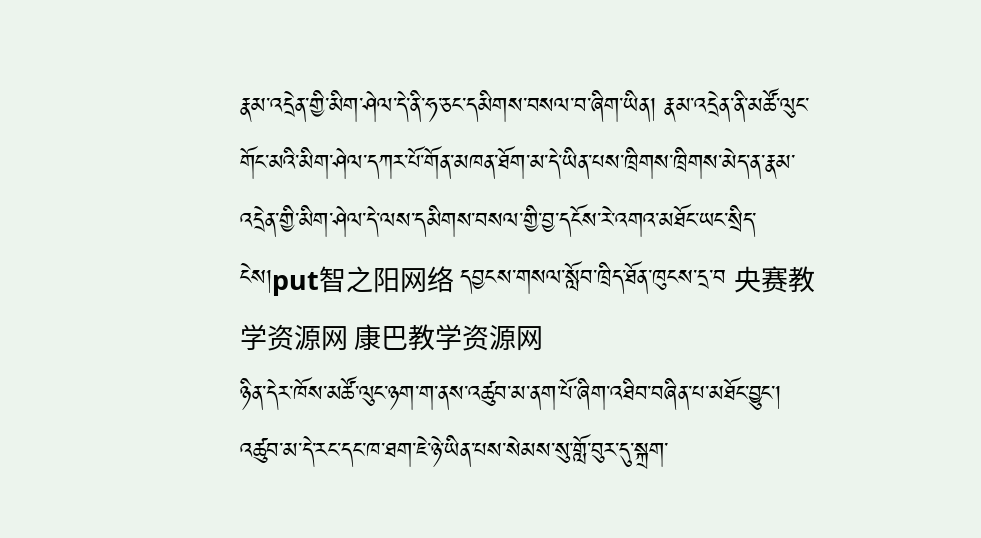རྣམ་འདྲེན་གྱི་མིག་ཤེལ་དེ་ནི་ཧ་ཅང་དམིགས་བསལ་བ་ཞིག་ཡིན། རྣམ་འདྲེན་ནི་མཚོ་ལུང་གོང་མའི་མིག་ཤེལ་དཀར་པོ་གོན་མཁན་ཐོག་མ་དེ་ཡིན་པས་ཁྲིགས་ཁྲིགས་མེད་ན་རྣམ་འདྲེན་གྱི་མིག་ཤེལ་དེ་ལས་དམིགས་བསལ་གྱི་བྱ་དངོས་རེ་འགའ་མཐོང་ཡང་སྲིད་ངེས།put智之阳网络 དབྱངས་གསལ་སློབ་ཁྲིད་ཐོན་ཁུངས་དྲ་བ 央赛教学资源网 康巴教学资源网
ཉིན་དེར་ཁོས་མཚོ་ལུང་ཉག་ག་ནས་འཚུབ་མ་ནག་པོ་ཞིག་འཐིབ་བཞིན་པ་མཐོང་བྱུང་། འཚུབ་མ་དེ་རང་དང་ཁ་ཐག་ཇེ་ཉེ་ཡིན་པས་སེམས་སུ་གློ་བུར་དུ་སྐྲག་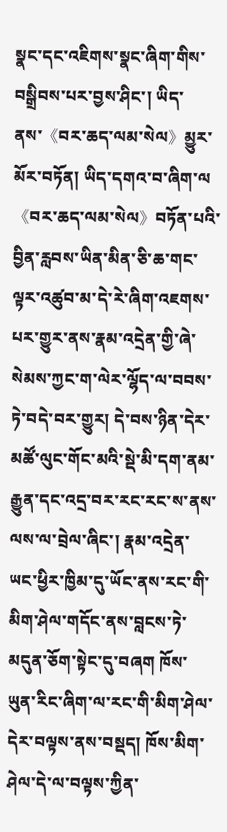སྣང་དང་འཇིགས་སྣང་ཞིག་གིས་བསྒྲིབས་པར་བྱས་ཤིང་། ཡིད་ནས་《བར་ཆད་ལམ་སེལ》མྱུར་མོར་བཏོན། ཡིད་དགའ་བ་ཞིག་ལ《བར་ཆད་ལམ་སེལ》བཏོན་པའི་བྱིན་རླབས་ཡིན་མིན་ཅི་ཆ་གང་ལྟར་འཚུབ་མ་དེ་རེ་ཞིག་འཇགས་པར་གྱུར་ནས་རྣམ་འདྲེན་གྱི་ཞེ་སེམས་ཀྱང་ག་ལེར་ལྷོད་ལ་བབས་ཏེ་བདེ་བར་གྱུར། དེ་བས་ཉིན་དེར་མཚོ་ལུང་གོང་མའི་སྡེ་མི་དག་ནམ་རྒྱུན་དང་འདྲ་བར་རང་རང་ས་ནས་ལས་ལ་བྲེལ་ཞིང་། རྣམ་འདྲེན་ཡང་ཕྱིར་ཁྱིམ་དུ་ཡོང་ནས་རང་གི་མིག་ཤེལ་གདོང་ནས་བླངས་ཏེ་མདུན་ཅོག་སྟེང་དུ་བཞག ཁོས་ཡུན་རིང་ཞིག་ལ་རང་གི་མིག་ཤེལ་དེར་བལྟས་ནས་བསྡད། ཁོས་མིག་ཤེལ་དེ་ལ་བལྟས་ཀྱིན་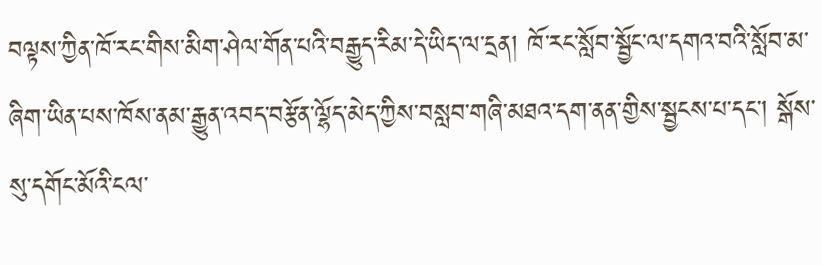བལྟས་ཀྱིན་ཁོ་རང་གིས་མིག་ཤེལ་གོན་པའི་བརྒྱུད་རིམ་དེ་ཡིད་ལ་དྲན། ཁོ་རང་སློབ་སྦྱོང་ལ་དགའ་བའི་སློབ་མ་ཞིག་ཡིན་པས་ཁོས་ནམ་རྒྱུན་འབད་བརྩོན་ལྷོད་མེད་ཀྱིས་བསླབ་གཞི་མཐའ་དག་ནན་གྱིས་སྦྱངས་པ་དང་། སྒོས་སུ་དགོང་མོའི་ངལ་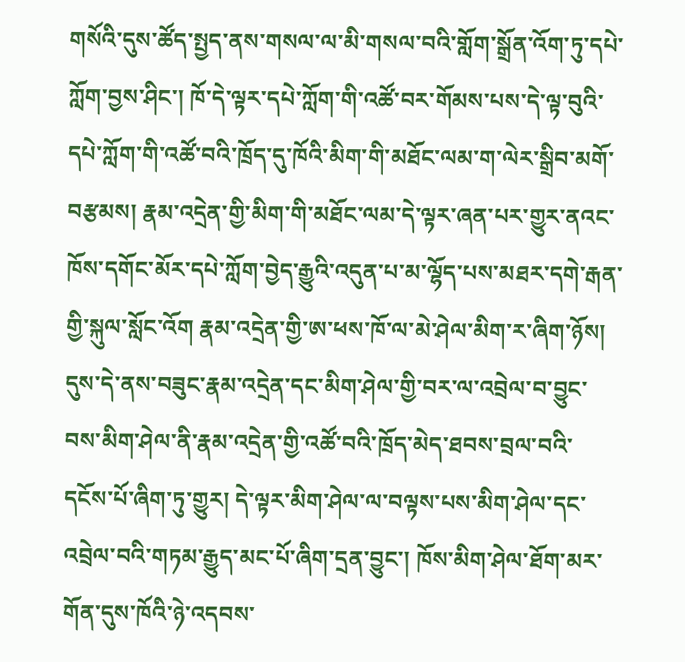གསོའི་དུས་ཚོད་སྤྱད་ནས་གསལ་ལ་མི་གསལ་བའི་གློག་སྒྲོན་འོག་ཏུ་དཔེ་ཀློག་བྱས་ཤིང་། ཁོ་དེ་ལྟར་དཔེ་ཀློག་གི་འཚོ་བར་གོམས་པས་དེ་ལྟ་བུའི་དཔེ་ཀློག་གི་འཚོ་བའི་ཁྲོད་དུ་ཁོའི་མིག་གི་མཐོང་ལམ་ག་ལེར་སྒྲིབ་མགོ་བརྩམས། རྣམ་འདྲེན་གྱི་མིག་གི་མཐོང་ལམ་དེ་ལྟར་ཞན་པར་གྱུར་ནའང་ཁོས་དགོང་མོར་དཔེ་ཀློག་བྱེད་རྒྱུའི་འདུན་པ་མ་ལྷོད་པས་མཐར་དགེ་རྒན་གྱི་སྐུལ་སློང་འོག རྣམ་འདྲེན་གྱི་ཨ་ཕས་ཁོ་ལ་མེ་ཤེལ་མིག་ར་ཞིག་ཉོས། དུས་དེ་ནས་བཟུང་རྣམ་འདྲེན་དང་མིག་ཤེལ་གྱི་བར་ལ་འབྲེལ་བ་བྱུང་བས་མིག་ཤེལ་ནི་རྣམ་འདྲེན་གྱི་འཚོ་བའི་ཁྲོད་མེད་ཐབས་བྲལ་བའི་དངོས་པོ་ཞིག་ཏུ་གྱུར། དེ་ལྟར་མིག་ཤེལ་ལ་བལྟས་པས་མིག་ཤེལ་དང་འབྲེལ་བའི་གཏམ་རྒྱུད་མང་པོ་ཞིག་དྲན་བྱུང་། ཁོས་མིག་ཤེལ་ཐོག་མར་གོན་དུས་ཁོའི་ཉེ་འདབས་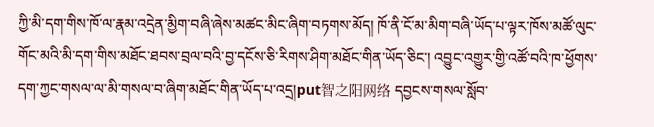ཀྱི་མི་དག་གིས་ཁོ་ལ་རྣམ་འདྲེན་མྱིག་བཞི་ཞེས་མཚང་མིང་ཞིག་བཏགས་མོད། ཁོ་ནི་ངོ་མ་མིག་བཞི་ཡོད་པ་ལྟར་ཁོས་མཚོ་ལུང་གོང་མའི་མི་དག་གིས་མཐོང་ཐབས་བྲལ་བའི་བྱ་དངོས་ཅི་རིགས་ཤིག་མཐོང་གིན་ཡོད་ཅིང་། འབྱུང་འགྱུར་གྱི་འཚོ་བའི་ཁ་ཕྱོགས་དག་ཀྱང་གསལ་ལ་མི་གསལ་བ་ཞིག་མཐོང་གིན་ཡོད་པ་འདྲ།put智之阳网络 དབྱངས་གསལ་སློབ་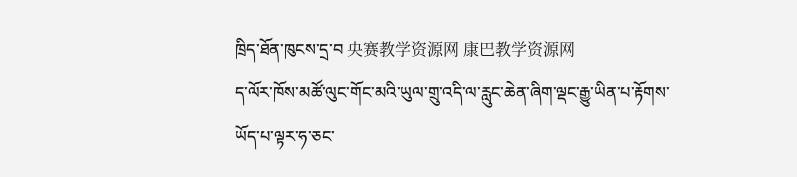ཁྲིད་ཐོན་ཁུངས་དྲ་བ 央赛教学资源网 康巴教学资源网
ད་ལོར་ཁོས་མཚོ་ལུང་གོང་མའི་ཡུལ་གྲུ་འདི་ལ་རླུང་ཆེན་ཞིག་ལྡང་རྒྱུ་ཡིན་པ་རྟོགས་ཡོད་པ་ལྟར་ཧ་ཅང་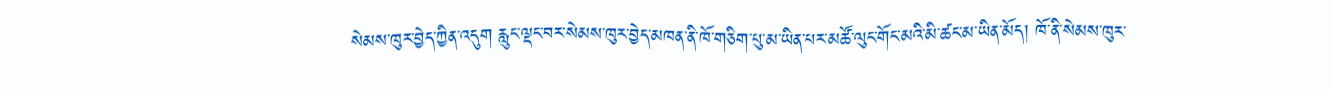སེམས་ཁུར་བྱེད་ཀྱིན་འདུག རླུང་ལྡང་བར་སེམས་ཁུར་བྱེད་མཁན་ནི་ཁོ་གཅིག་པུ་མ་ཡིན་པར་མཚོ་ལུང་གོང་མའི་མི་ཚང་མ་ཡིན་མོད། ཁོ་ནི་སེམས་ཁུར་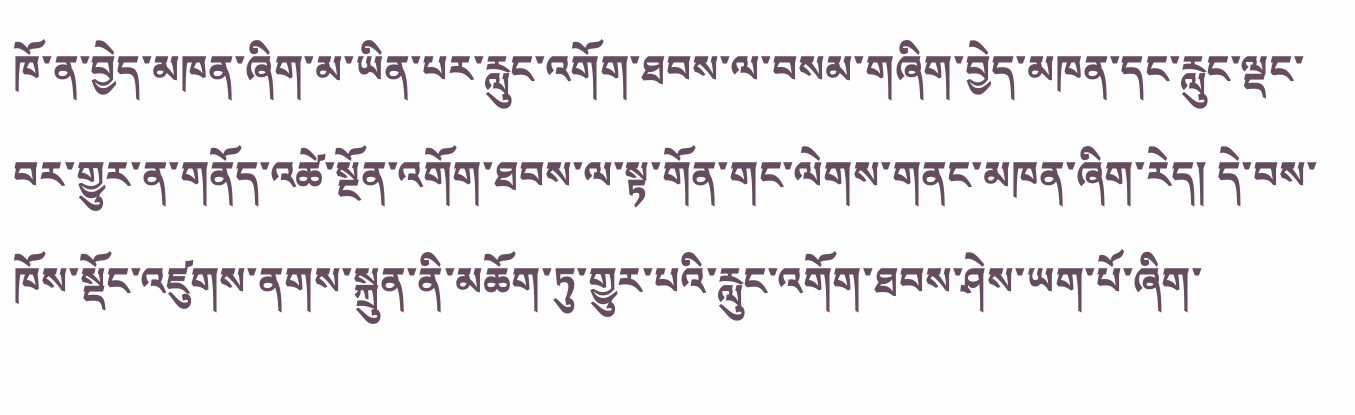ཁོ་ན་བྱེད་མཁན་ཞིག་མ་ཡིན་པར་རླུང་འགོག་ཐབས་ལ་བསམ་གཞིག་བྱེད་མཁན་དང་རླུང་ལྡང་བར་གྱུར་ན་གནོད་འཚེ་སྔོན་འགོག་ཐབས་ལ་སྟ་གོན་གང་ལེགས་གནང་མཁན་ཞིག་རེད། དེ་བས་ཁོས་སྡོང་འཛུགས་ནགས་སྐྲུན་ནི་མཆོག་ཏུ་གྱུར་པའི་རླུང་འགོག་ཐབས་ཤེས་ཡག་པོ་ཞིག་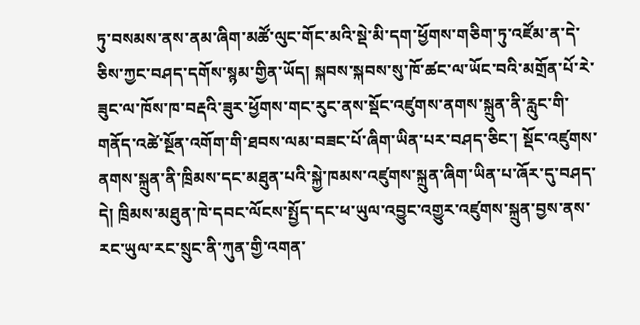ཏུ་བསམས་ནས་ནམ་ཞིག་མཚོ་ལུང་གོང་མའི་སྡེ་མི་དག་ཕྱོགས་གཅིག་ཏུ་འཛོམ་ན་དེ་ཅིས་ཀྱང་བཤད་དགོས་སྙམ་གྱིན་ཡོད། སྐབས་སྐབས་སུ་ཁོ་ཚང་ལ་ཡོང་བའི་མགྲོན་པོ་རེ་ཟུང་ལ་ཁོས་ཁ་བརྡའི་ཟུར་ཕྱོགས་གང་རུང་ནས་སྡོང་འཛུགས་ནགས་སྐྲུན་ནི་རླུང་གི་གནོད་འཚེ་སྔོན་འགོག་གི་ཐབས་ལམ་བཟང་པོ་ཞིག་ཡིན་པར་བཤད་ཅིང་། སྡོང་འཛུགས་ནགས་སྐྲུན་ནི་ཁྲིམས་དང་མཐུན་པའི་སྐྱེ་ཁམས་འཛུགས་སྐྲུན་ཞིག་ཡིན་པ་ཞོར་དུ་བཤད་དེ། ཁྲིམས་མཐུན་ཁེ་དབང་ལོངས་སྤྱོད་དང་ཕ་ཡུལ་འབྱུང་འགྱུར་འཛུགས་སྐྲུན་བྱས་ནས་རང་ཡུལ་རང་སྲུང་ནི་ཀུན་གྱི་འགན་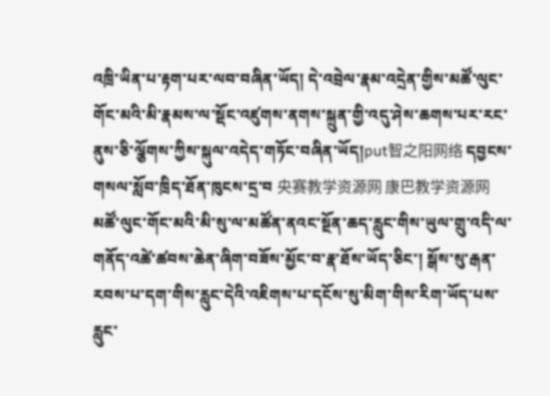འཁྲི་ཡིན་པ་རྟག་པར་ལབ་བཞིན་ཡོད། དེ་འབྲེལ་རྣམ་འདྲེན་གྱིས་མཚོ་ལུང་གོང་མའི་མི་རྣམས་ལ་སྡོང་འཛུགས་ནགས་སྐྲུན་གྱི་འདུ་ཤེས་ཆགས་པར་རང་ནུས་ཅི་ལྕོགས་ཀྱིས་སྐུལ་འདེད་གཏོང་བཞིན་ཡོད།put智之阳网络 དབྱངས་གསལ་སློབ་ཁྲིད་ཐོན་ཁུངས་དྲ་བ 央赛教学资源网 康巴教学资源网
མཚོ་ལུང་གོང་མའི་མི་སུ་ལ་མཚོན་ནའང་སྔོན་ཆད་རླུང་གིས་ཡུལ་གྲུ་འདི་ལ་གནོད་འཚེ་ཚབས་ཆེན་ཞིག་བཟོས་མྱོང་བ་རྣ་ཐོས་ཡོད་ཅིང་། སྒོས་སུ་རྒན་རབས་པ་དག་གིས་རླུང་དེའི་འཇིགས་པ་དངོས་སུ་མིག་གིས་རིག་ཡོད་པས་རླུང་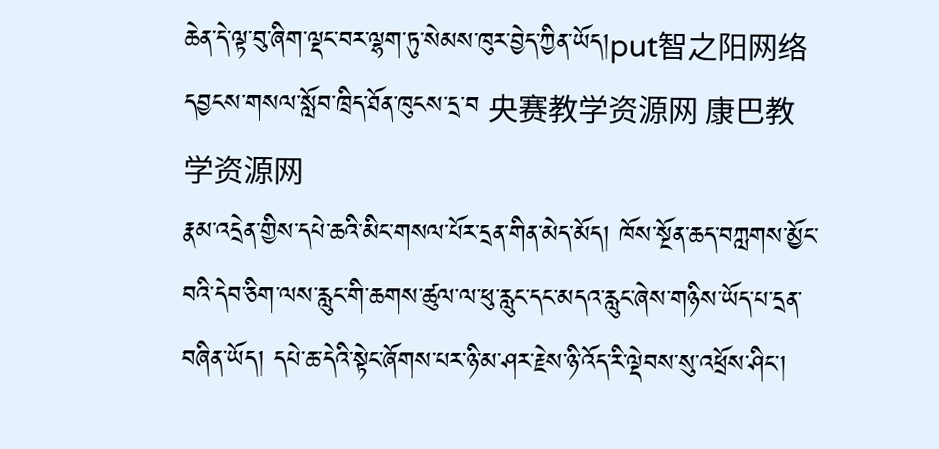ཆེན་དེ་ལྟ་བུ་ཞིག་ལྡང་བར་ལྷག་ཏུ་སེམས་ཁུར་བྱེད་ཀྱིན་ཡོད།put智之阳网络 དབྱངས་གསལ་སློབ་ཁྲིད་ཐོན་ཁུངས་དྲ་བ 央赛教学资源网 康巴教学资源网
རྣམ་འདྲེན་གྱིས་དཔེ་ཆའི་མིང་གསལ་པོར་དྲན་གིན་མེད་མོད། ཁོས་སྔོན་ཆད་བཀླགས་མྱོང་བའི་དེབ་ཅིག་ལས་རླུང་གི་ཆགས་ཚུལ་ལ་ཕུ་རླུང་དང་མདའ་རླུང་ཞེས་གཉིས་ཡོད་པ་དྲན་བཞིན་ཡོད། དཔེ་ཆ་དེའི་སྟེང་ཞོགས་པར་ཉི་མ་ཤར་རྗེས་ཉི་འོད་རི་ལྡེབས་སུ་འཕྲོས་ཤིང་།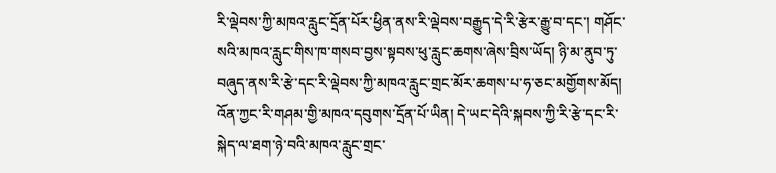རི་ལྡེབས་ཀྱི་མཁའ་རླུང་དྲོན་པོར་ཕྱིན་ནས་རི་ལྡེབས་བརྒྱུད་དེ་རི་རྩེར་རྒྱུ་བ་དང་། གཤོང་སའི་མཁའ་རླུང་གིས་ཁ་གསབ་བྱས་སྟབས་ཕུ་རླུང་ཆགས་ཞེས་བྲིས་ཡོད། ཉི་མ་ནུབ་ཏུ་བཞུད་ནས་རི་རྩེ་དང་རི་ལྡེབས་ཀྱི་མཁའ་རླུང་གྲང་མོར་ཆགས་པ་ཧ་ཅང་མགྱོགས་མོད། འོན་ཀྱང་རི་གཤམ་གྱི་མཁའ་དབུགས་དྲོན་པོ་ཡིན། དེ་ཡང་དེའི་སྐབས་ཀྱི་རི་རྩེ་དང་རི་སྐེད་ལ་ཐག་ཉེ་བའི་མཁའ་རླུང་གྲང་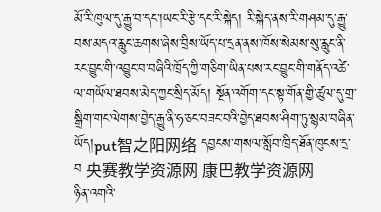མོ་རི་ཁུལ་དུ་རྒྱུ་བ་དང་།ཡང་རི་རྩེ་དང་རི་སྐེད། རི་སྐེད་ནས་རི་གཤམ་དུ་རྒྱུ་བས་མདའ་རླུང་ཆགས་ཞེས་བྲིས་ཡོད་པ་དྲན་ནས་ཁོས་སེམས་སུ་རླུང་ནི་རང་བྱུང་གི་འབྱུང་བ་བཞིའི་ཁྲོད་ཀྱི་གཅིག་ཡིན་པས་རང་བྱུང་གི་གནོད་འཚེ་ལ་གཡོལ་ཐབས་མེད་ཀྱང་སྲིད་མོད། སྔོན་འགོག་དང་སྟ་གོན་གྱི་ཚུལ་དུ་གྲ་སྒྲིག་གང་ལེགས་བྱེད་རྒྱུ་ནི་ཧ་ཅང་བཟང་བའི་བྱེད་ཐབས་ཤིག་ཏུ་སྙམ་བཞིན་ཡོད།put智之阳网络 དབྱངས་གསལ་སློབ་ཁྲིད་ཐོན་ཁུངས་དྲ་བ 央赛教学资源网 康巴教学资源网
ཉིན་འགའི་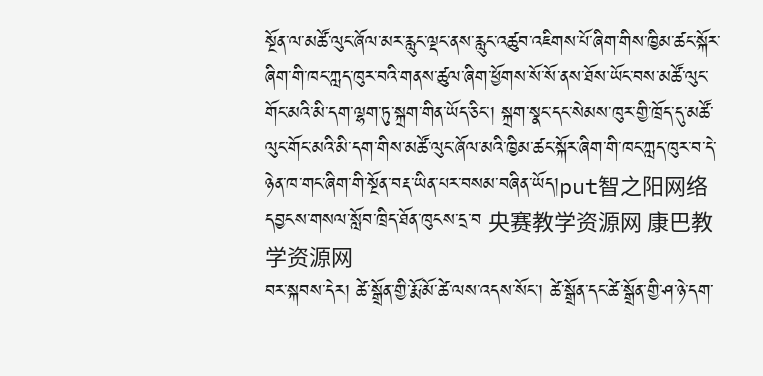སྔོན་ལ་མཚོ་ལུང་ཞོལ་མར་རླུང་ལྡང་ནས་རླུང་འཚུབ་འཇིགས་པོ་ཞིག་གིས་ཁྱིམ་ཚང་སྐོར་ཞིག་གི་ཁང་ཀླད་ཁུར་བའི་གནས་ཚུལ་ཞིག་ཕྱོགས་སོ་སོ་ནས་ཐོས་ཡོང་བས་མཚོ་ལུང་གོང་མའི་མི་དག་ལྷག་ཏུ་སྐྲག་གིན་ཡོད་ཅིང་། སྐྲག་སྣང་དང་སེམས་ཁུར་གྱི་ཁྲོད་དུ་མཚོ་ལུང་གོང་མའི་མི་དག་གིས་མཚོ་ལུང་ཞོལ་མའི་ཁྱིམ་ཚང་སྐོར་ཞིག་གི་ཁང་ཀླད་ཁུར་བ་དེ་ཉེན་ཁ་གང་ཞིག་གི་སྔོན་བརྡ་ཡིན་པར་བསམ་བཞིན་ཡོད།put智之阳网络 དབྱངས་གསལ་སློབ་ཁྲིད་ཐོན་ཁུངས་དྲ་བ 央赛教学资源网 康巴教学资源网
བར་སྐབས་དེར། ཚེ་སྒྲོན་གྱི་རྨོ་མོ་ཚེ་ལས་འདས་སོང་། ཚེ་སྒྲོན་དང་ཚེ་སྒྲོན་གྱི་ཤ་ཉེ་དག་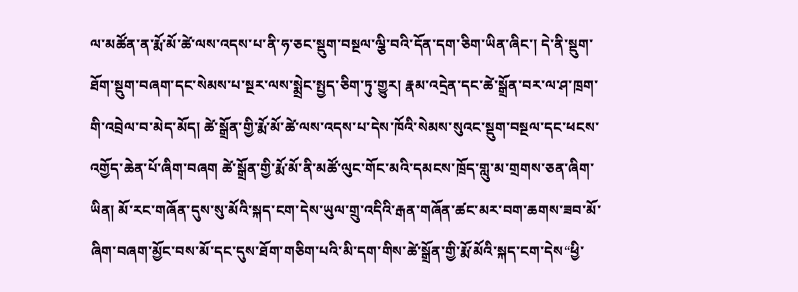ལ་མཚོན་ན་རྨོ་མོ་ཚེ་ལས་འདས་པ་ནི་ཧ་ཅང་སྡུག་བསྔལ་ལྕི་བའི་དོན་དག་ཅིག་ཡིན་ཞིང་། དེ་ནི་སྡུག་ཐོག་སྡུག་བཞག་དང་སེམས་པ་སྔར་ལས་སྨྲེང་སྤྱད་ཅིག་ཏུ་གྱུར། རྣམ་འདྲེན་དང་ཚེ་སྒྲོན་བར་ལ་ཤ་ཁྲག་གི་འབྲེལ་བ་མེད་མོད། ཚེ་སྒྲོན་གྱི་རྨོ་མོ་ཚེ་ལས་འདས་པ་དེས་ཁོའི་སེམས་སུའང་སྡུག་བསྔལ་དང་ཕངས་འགྱོད་ཆེན་པོ་ཞིག་བཞག ཚེ་སྒྲོན་གྱི་རྨོ་མོ་ནི་མཚོ་ལུང་གོང་མའི་དམངས་ཁྲོད་གླུ་མ་གྲགས་ཅན་ཞིག་ཡིན། མོ་རང་གཞོན་དུས་སུ་མོའི་སྐད་ངག་དེས་ཡུལ་གྲུ་འདིའི་རྒན་གཞོན་ཚང་མར་བག་ཆགས་ཟབ་མོ་ཞིག་བཞག་མྱོང་བས་མོ་དང་དུས་ཐོག་གཅིག་པའི་མི་དག་གིས་ཚེ་སྒྲོན་གྱི་རྨོ་མོའི་སྐད་ངག་དེས“ཕྱི་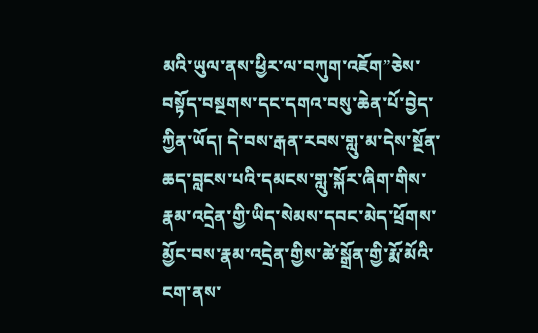མའི་ཡུལ་ནས་ཕྱིར་ལ་བཀུག་འཇོག”ཅེས་བསྟོད་བསྔགས་དང་དགའ་བསུ་ཆེན་པོ་བྱེད་ཀྱིན་ཡོད། དེ་བས་རྒན་རབས་གླུ་མ་དེས་སྔོན་ཆད་བླངས་པའི་དམངས་གླུ་སྐོར་ཞིག་གིས་རྣམ་འདྲེན་གྱི་ཡིད་སེམས་དབང་མེད་ཕྲོགས་མྱོང་བས་རྣམ་འདྲེན་གྱིས་ཚེ་སྒྲོན་གྱི་རྨོ་མོའི་ངག་ནས་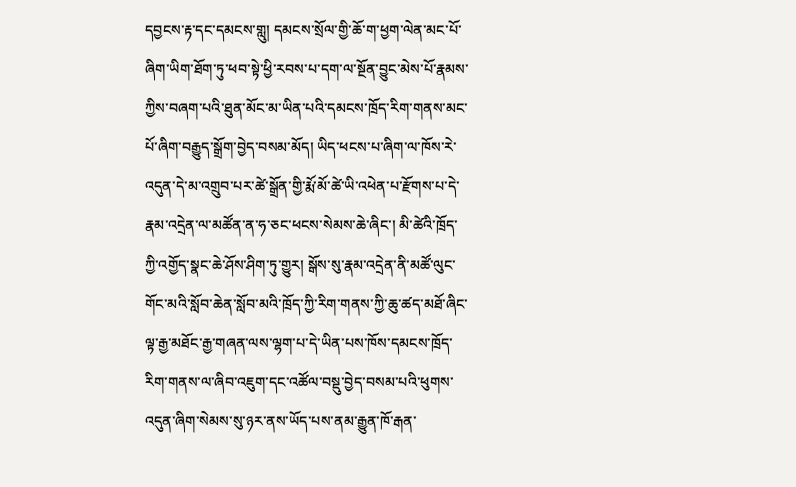དབྱངས་རྟ་དང་དམངས་གླུ། དམངས་སྲོལ་གྱི་ཆོ་ག་ཕྱག་ལེན་མང་པོ་ཞིག་ཡིག་ཐོག་ཏུ་ཕབ་སྟེ་ཕྱི་རབས་པ་དག་ལ་སྔོན་བྱུང་མེས་པོ་རྣམས་ཀྱིས་བཞག་པའི་ཐུན་མོང་མ་ཡིན་པའི་དམངས་ཁྲོད་རིག་གནས་མང་པོ་ཞིག་བརྒྱུད་སྒྲོག་བྱེད་བསམ་མོད། ཡིད་ཕངས་པ་ཞིག་ལ་ཁོས་རེ་འདུན་དེ་མ་འགྲུབ་པར་ཚེ་སྒྲོན་གྱི་རྨོ་མོ་ཚེ་ཡི་འཕེན་པ་རྫོགས་པ་དེ་རྣམ་འདྲེན་ལ་མཚོན་ན་ཧ་ཅང་ཕངས་སེམས་ཆེ་ཞིང་། མི་ཚེའི་ཁྲོད་ཀྱི་འགྱོད་སྣང་ཆེ་ཤོས་ཤིག་ཏུ་གྱུར། སྒོས་སུ་རྣམ་འདྲེན་ནི་མཚོ་ལུང་གོང་མའི་སློབ་ཆེན་སློབ་མའི་ཁྲོད་ཀྱི་རིག་གནས་ཀྱི་ཆུ་ཚད་མཐོ་ཞིང་ལྟ་རྒྱ་མཐོང་རྒྱ་གཞན་ལས་ལྷག་པ་དེ་ཡིན་པས་ཁོས་དམངས་ཁྲོད་རིག་གནས་ལ་ཞིབ་འཇུག་དང་འཚོལ་བསྡུ་བྱེད་བསམ་པའི་ཕུགས་འདུན་ཞིག་སེམས་སུ་ཉར་ནས་ཡོད་པས་ནམ་རྒྱུན་ཁོ་རྒན་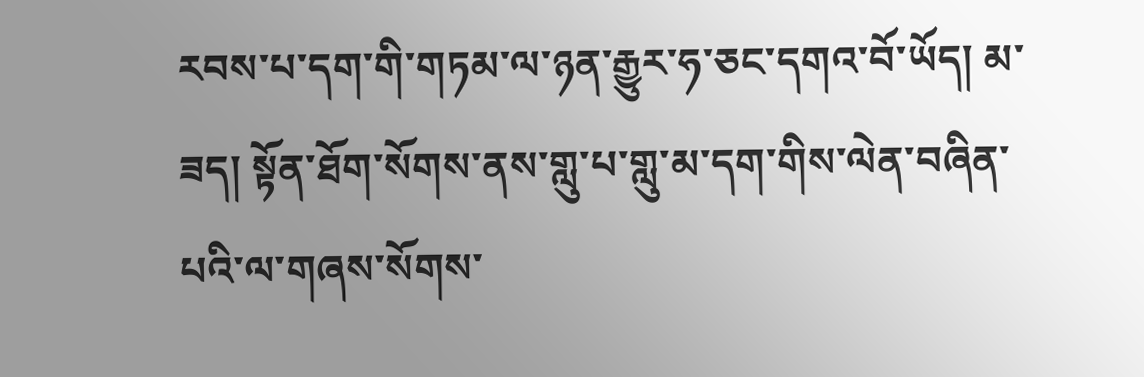རབས་པ་དག་གི་གཏམ་ལ་ཉན་རྒྱུར་ཧ་ཅང་དགའ་བོ་ཡོད། མ་ཟད། སྟོན་ཐོག་སོགས་ནས་གླུ་པ་གླུ་མ་དག་གིས་ལེན་བཞིན་པའི་ལ་གཞས་སོགས་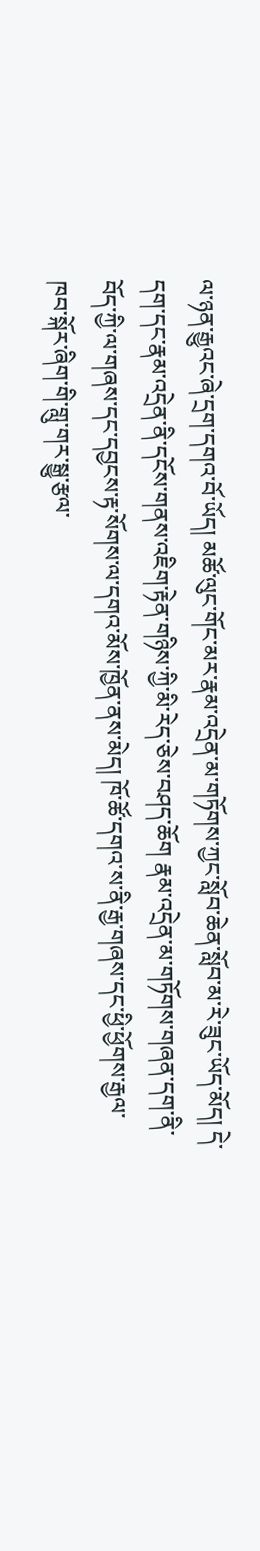ལ་ཉན་རྒྱུའང་ཞེ་དྲག་དགའ་བོ་ཡོད། མཚོ་ལུང་གོང་མར་རྣམ་འདྲེན་མ་གཏོགས་ཀྱང་སློབ་ཆེན་སློབ་མ་རེ་ཟུང་ཡོད་མོད། དེ་དག་དང་རྣམ་འདྲེན་ནི་དངོས་གནས་འཇིག་རྟེན་གཉིས་ཀྱི་མི་རེད་ཅེས་བཤད་ཆོག རྣམ་འདྲེན་མ་གཏོགས་གཞན་དག་ནི་བོད་ཀྱི་ལ་གཞས་དང་དབྱངས་རྟ་སོགས་ལ་དགའ་མོས་ཁྱོན་ནས་མེད། ཁོ་ཚོ་དགའ་ས་ནི་རྒྱ་གཞས་དང་ཕྱི་ཕྱོགས་རྒྱལ་ཁབ་སྐོར་ཞིག་གི་གླུ་གར་སྒྱུ་རྩལ་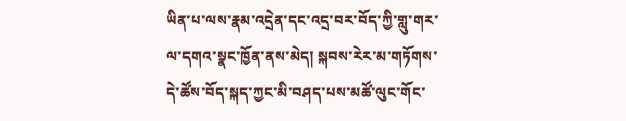ཡིན་པ་ལས་རྣམ་འདྲེན་དང་འདྲ་བར་བོད་ཀྱི་གླུ་གར་ལ་དགའ་སྣང་ཁྱོན་ནས་མེད། སྐབས་རེར་མ་གཏོགས་དེ་ཚོས་བོད་སྐད་ཀྱང་མི་བཤད་པས་མཚོ་ལུང་གོང་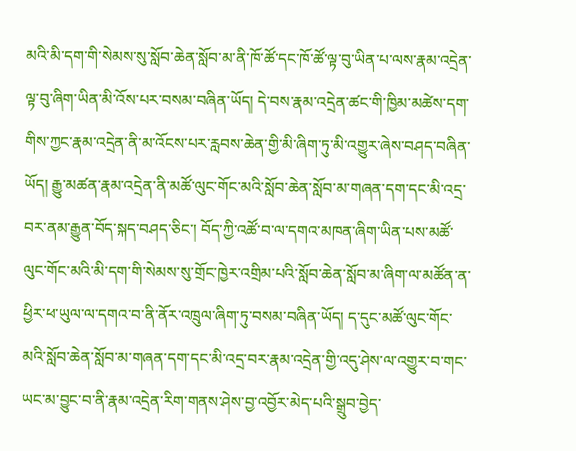མའི་མི་དག་གི་སེམས་སུ་སློབ་ཆེན་སློབ་མ་ནི་ཁོ་ཚོ་དང་ཁོ་ཚོ་ལྟ་བུ་ཡིན་པ་ལས་རྣམ་འདྲེན་ལྟ་བུ་ཞིག་ཡིན་མི་འོས་པར་བསམ་བཞིན་ཡོད། དེ་བས་རྣམ་འདྲེན་ཚང་གི་ཁྱིམ་མཚེས་དག་གིས་ཀྱང་རྣམ་འདྲེན་ནི་མ་འོངས་པར་རླབས་ཆེན་གྱི་མི་ཞིག་ཏུ་མི་འགྱུར་ཞེས་བཤད་བཞིན་ཡོད། རྒྱུ་མཚན་རྣམ་འདྲེན་ནི་མཚོ་ལུང་གོང་མའི་སློབ་ཆེན་སློབ་མ་གཞན་དག་དང་མི་འདྲ་བར་ནམ་རྒྱུན་བོད་སྐད་བཤད་ཅིང་། བོད་ཀྱི་འཚོ་བ་ལ་དགའ་མཁན་ཞིག་ཡིན་པས་མཚོ་ལུང་གོང་མའི་མི་དག་གི་སེམས་སུ་གྲོང་ཁྱེར་འགྲིམ་པའི་སློབ་ཆེན་སློབ་མ་ཞིག་ལ་མཚོན་ན་ཕྱིར་ཕ་ཡུལ་ལ་དགའ་བ་ནི་ནོར་འཁྲུལ་ཞིག་ཏུ་བསམ་བཞིན་ཡོད། ད་དུང་མཚོ་ལུང་གོང་མའི་སློབ་ཆེན་སློབ་མ་གཞན་དག་དང་མི་འདྲ་བར་རྣམ་འདྲེན་གྱི་འདུ་ཤེས་ལ་འགྱུར་བ་གང་ཡང་མ་བྱུང་བ་ནི་རྣམ་འདྲེན་རིག་གནས་ཤེས་བྱ་འབྱོར་མེད་པའི་སྒྲུབ་བྱེད་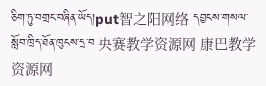ཅིག་ཏུ་བགྲང་བཞིན་ཡོད།put智之阳网络 དབྱངས་གསལ་སློབ་ཁྲིད་ཐོན་ཁུངས་དྲ་བ 央赛教学资源网 康巴教学资源网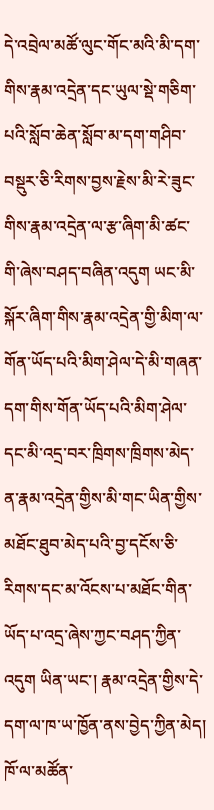དེ་འབྲེལ་མཚོ་ལུང་གོང་མའི་མི་དག་གིས་རྣམ་འདྲེན་དང་ཡུལ་སྡེ་གཅིག་པའི་སློབ་ཆེན་སློབ་མ་དག་གཤིབ་བསྡུར་ཅི་རིགས་བྱས་རྗེས་མི་རེ་ཟུང་གིས་རྣམ་འདྲེན་ལ་རྩ་ཞིག་མི་ཚང་གི་ཞེས་བཤད་བཞིན་འདུག ཡང་མི་སྐོར་ཞིག་གིས་རྣམ་འདྲེན་གྱི་མིག་ལ་གོན་ཡོད་པའི་མིག་ཤེལ་དེ་མི་གཞན་དག་གིས་གོན་ཡོད་པའི་མིག་ཤེལ་དང་མི་འདྲ་བར་ཁྲིགས་ཁྲིགས་མེད་ན་རྣམ་འདྲེན་གྱིས་མི་གང་ཡིན་གྱིས་མཐོང་ཐུབ་མེད་པའི་བྱ་དངོས་ཅི་རིགས་དང་མ་འོངས་པ་མཐོང་གིན་ཡོད་པ་འདྲ་ཞེས་ཀྱང་བཤད་ཀྱིན་འདུག ཡིན་ཡང་། རྣམ་འདྲེན་གྱིས་དེ་དག་ལ་ཁ་ཡ་ཁྱོན་ནས་བྱེད་ཀྱིན་མེད། ཁོ་ལ་མཚོན་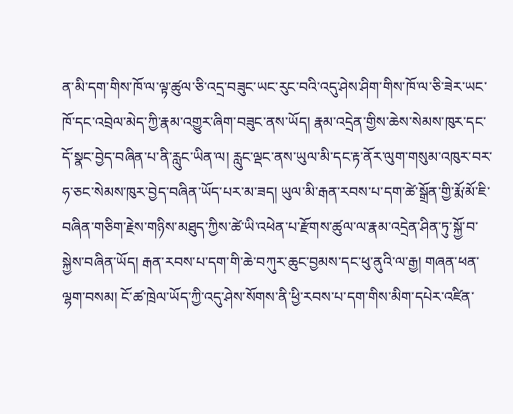ན་མི་དག་གིས་ཁོ་ལ་ལྟ་ཚུལ་ཅི་འདྲ་བཟུང་ཡང་རུང་བའི་འདུ་ཤེས་ཤིག་གིས་ཁོ་ལ་ཅི་ཟེར་ཡང་ཁོ་དང་འབྲེལ་མེད་ཀྱི་རྣམ་འགྱུར་ཞིག་བཟུང་ནས་ཡོད། རྣམ་འདྲེན་གྱིས་ཆེས་སེམས་ཁུར་དང་དོ་སྣང་བྱེད་བཞིན་པ་ནི་རླུང་ཡིན་ལ། རླུང་ལྡང་ནས་ཡུལ་མི་དང་རྟ་ནོར་ལུག་གསུམ་འཁུར་བར་ཧ་ཅང་སེམས་ཁུར་བྱེད་བཞིན་ཡོད་པར་མ་ཟད། ཡུལ་མི་རྒན་རབས་པ་དག་ཚེ་སྒྲོན་གྱི་རྨོ་མོ་ཇི་བཞིན་གཅིག་རྗེས་གཉིས་མཐུད་ཀྱིས་ཚེ་ཡི་འཕེན་པ་རྫོགས་ཚུལ་ལ་རྣམ་འདྲེན་ཤིན་ཏུ་སྐྱོ་བ་སྐྱེས་བཞིན་ཡོད། རྒན་རབས་པ་དག་གི་ཆེ་བཀུར་ཆུང་བྱམས་དང་ཕུ་ནུའི་ལ་རྒྱ། གཞན་ཕན་ལྷག་བསམ། ངོ་ཚ་ཁྲེལ་ཡོད་ཀྱི་འདུ་ཤེས་སོགས་ནི་ཕྱི་རབས་པ་དག་གིས་མིག་དཔེར་འཛིན་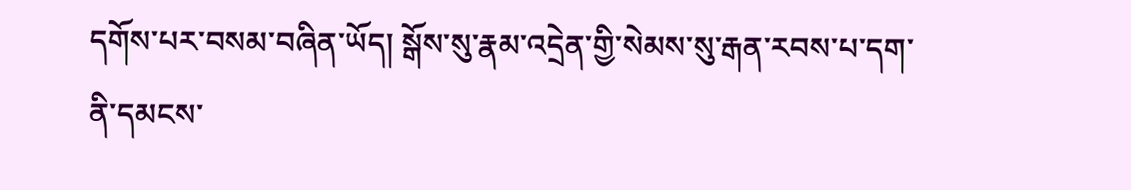དགོས་པར་བསམ་བཞིན་ཡོད། སྒོས་སུ་རྣམ་འདྲེན་གྱི་སེམས་སུ་རྒན་རབས་པ་དག་ནི་དམངས་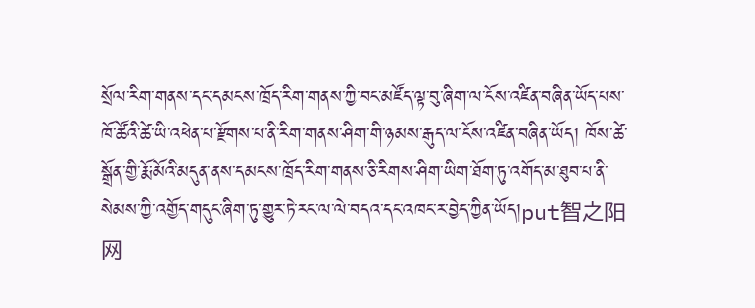སྲོལ་རིག་གནས་དང་དམངས་ཁྲོད་རིག་གནས་ཀྱི་བང་མཛོད་ལྟ་བུ་ཞིག་ལ་ངོས་འཛིན་བཞིན་ཡོད་པས་ཁོ་ཚོའི་ཚེ་ཡི་འཕེན་པ་རྫོགས་པ་ནི་རིག་གནས་ཤིག་གི་ཉམས་རྒུད་ལ་ངོས་འཛིན་བཞིན་ཡོད། ཁོས་ཚེ་སྒྲོན་གྱི་རྨོ་མོའི་མདུན་ནས་དམངས་ཁྲོད་རིག་གནས་ཅི་རིགས་ཤིག་ཡིག་ཐོག་ཏུ་འགོད་མ་ཐུབ་པ་ནི་སེམས་ཀྱི་འགྱོད་གདུང་ཞིག་ཏུ་གྱུར་ཏེ་རང་ལ་ལེ་བདའ་དང་འཁང་ར་བྱེད་ཀྱིན་ཡོད།put智之阳网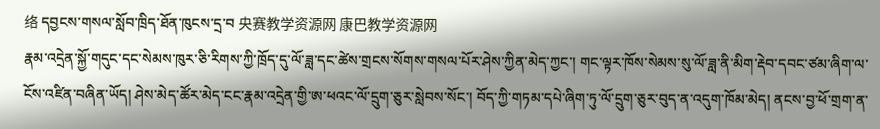络 དབྱངས་གསལ་སློབ་ཁྲིད་ཐོན་ཁུངས་དྲ་བ 央赛教学资源网 康巴教学资源网
རྣམ་འདྲེན་སྐྱོ་གདུང་དང་སེམས་ཁུར་ཅི་རིགས་ཀྱི་ཁྲོད་དུ་ལོ་ཟླ་དང་ཚེས་གྲངས་སོགས་གསལ་པོར་ཤེས་ཀྱིན་མེད་ཀྱང་། གང་ལྟར་ཁོས་སེམས་སུ་ལོ་ཟླ་ནི་མིག་རྡེབ་དབང་ཙམ་ཞིག་ལ་ངོས་འཛིན་བཞིན་ཡོད། ཤེས་མེད་ཚོར་མེད་ངང་རྣམ་འདྲེན་གྱི་ཨ་ཕའང་ལོ་དྲུག་ཅུར་སླེབས་སོང་། བོད་ཀྱི་གཏམ་དཔེ་ཞིག་ཏུ་ལོ་དྲུག་ཅུར་བུད་ན་འདུག་ཁོམ་མེད། ནངས་བྱ་ཕོ་གྲག་ན་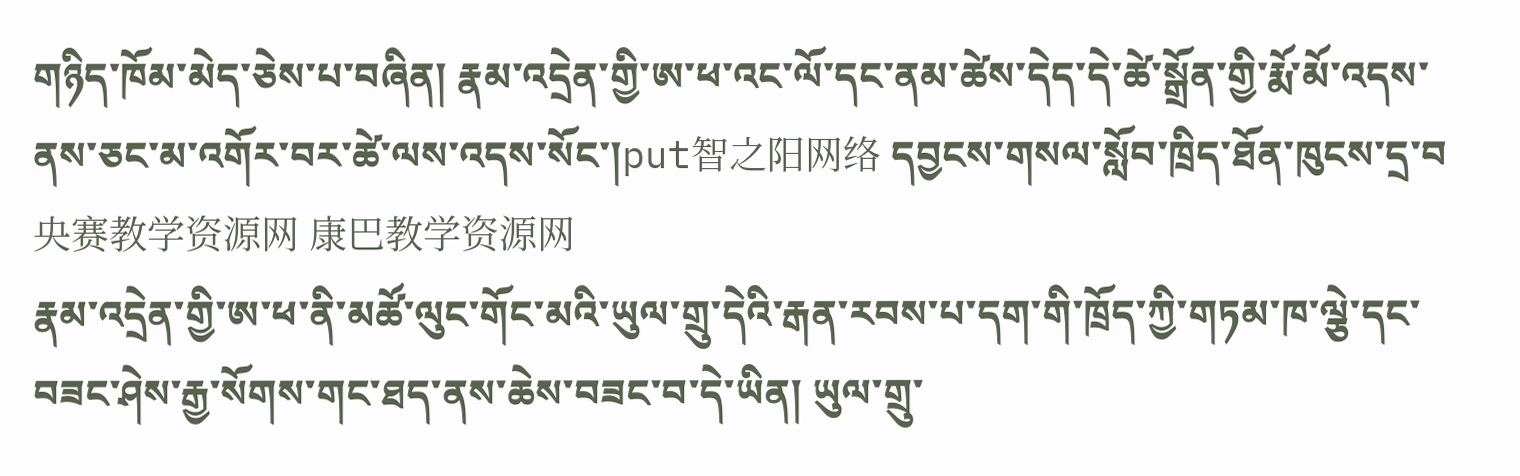གཉིད་ཁོམ་མེད་ཅེས་པ་བཞིན། རྣམ་འདྲེན་གྱི་ཨ་ཕ་འང་ལོ་དང་ནམ་ཚེས་དེད་དེ་ཚེ་སྒྲོན་གྱི་རྨོ་མོ་འདས་ནས་ཅང་མ་འགོར་བར་ཚེ་ལས་འདས་སོང་།put智之阳网络 དབྱངས་གསལ་སློབ་ཁྲིད་ཐོན་ཁུངས་དྲ་བ 央赛教学资源网 康巴教学资源网
རྣམ་འདྲེན་གྱི་ཨ་ཕ་ནི་མཚོ་ལུང་གོང་མའི་ཡུལ་གྲུ་དེའི་རྒན་རབས་པ་དག་གི་ཁྲོད་ཀྱི་གཏམ་ཁ་ལྕེ་དང་བཟང་ཤེས་རྒྱ་སོགས་གང་ཐད་ནས་ཆེས་བཟང་བ་དེ་ཡིན། ཡུལ་གྲུ་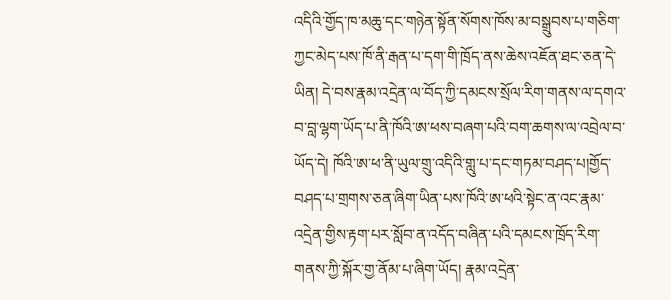འདིའི་གྱོད་ཁ་མཆུ་དང་གཉེན་སྟོན་སོགས་ཁོས་མ་བསྒྲུབས་པ་གཅིག་ཀྱང་མེད་པས་ཁོ་ནི་རྒན་པ་དག་གི་ཁྲོད་ནས་ཆེས་འཇོན་ཐང་ཅན་དེ་ཡིན། དེ་བས་རྣམ་འདྲེན་ལ་བོད་ཀྱི་དམངས་སྲོལ་རིག་གནས་ལ་དགའ་བ་བླ་ལྷག་ཡོད་པ་ནི་ཁོའི་ཨ་ཕས་བཞག་པའི་བག་ཆགས་ལ་འབྲེལ་བ་ཡོད་དེ། ཁོའི་ཨ་ཕ་ནི་ཡུལ་གྲུ་འདིའི་གླུ་པ་དང་གཏམ་བཤད་པ།གྱོད་བཤད་པ་གྲགས་ཅན་ཞིག་ཡིན་པས་ཁོའི་ཨ་ཕའི་སྟེང་ན་འང་རྣམ་འདྲེན་གྱིས་རྟག་པར་སློབ་ན་འདོད་བཞིན་པའི་དམངས་ཁྲོད་རིག་གནས་ཀྱི་སྐོར་གྱ་ནོམ་པ་ཞིག་ཡོད། རྣམ་འདྲེན་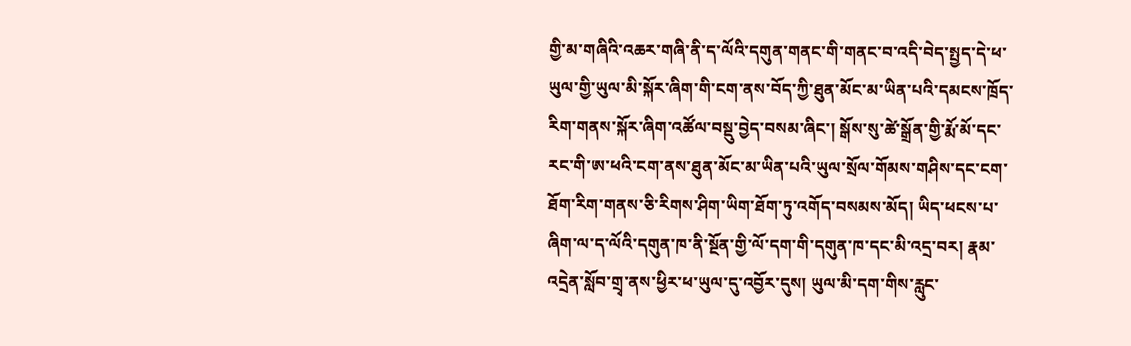གྱི་མ་གཞིའི་འཆར་གཞི་ནི་ད་ལོའི་དགུན་གནང་གི་གནང་བ་འདི་བེད་སྤྱད་དེ་ཕ་ཡུལ་གྱི་ཡུལ་མི་སྐོར་ཞིག་གི་ངག་ནས་བོད་ཀྱི་ཐུན་མོང་མ་ཡིན་པའི་དམངས་ཁྲོད་རིག་གནས་སྐོར་ཞིག་འཚོལ་བསྡུ་བྱེད་བསམ་ཞིང་། སྒོས་སུ་ཚེ་སྒྲོན་གྱི་རྨོ་མོ་དང་རང་གི་ཨ་ཕའི་ངག་ནས་ཐུན་མོང་མ་ཡིན་པའི་ཡུལ་སྲོལ་གོམས་གཤིས་དང་ངག་ཐོག་རིག་གནས་ཅི་རིགས་ཤིག་ཡིག་ཐོག་ཏུ་འགོད་བསམས་མོད། ཡིད་ཕངས་པ་ཞིག་ལ་ད་ལོའི་དགུན་ཁ་ནི་སྔོན་གྱི་ལོ་དག་གི་དགུན་ཁ་དང་མི་འདྲ་བར། རྣམ་འདྲེན་སློབ་གྲྭ་ནས་ཕྱིར་ཕ་ཡུལ་དུ་འབྱོར་དུས། ཡུལ་མི་དག་གིས་རླུང་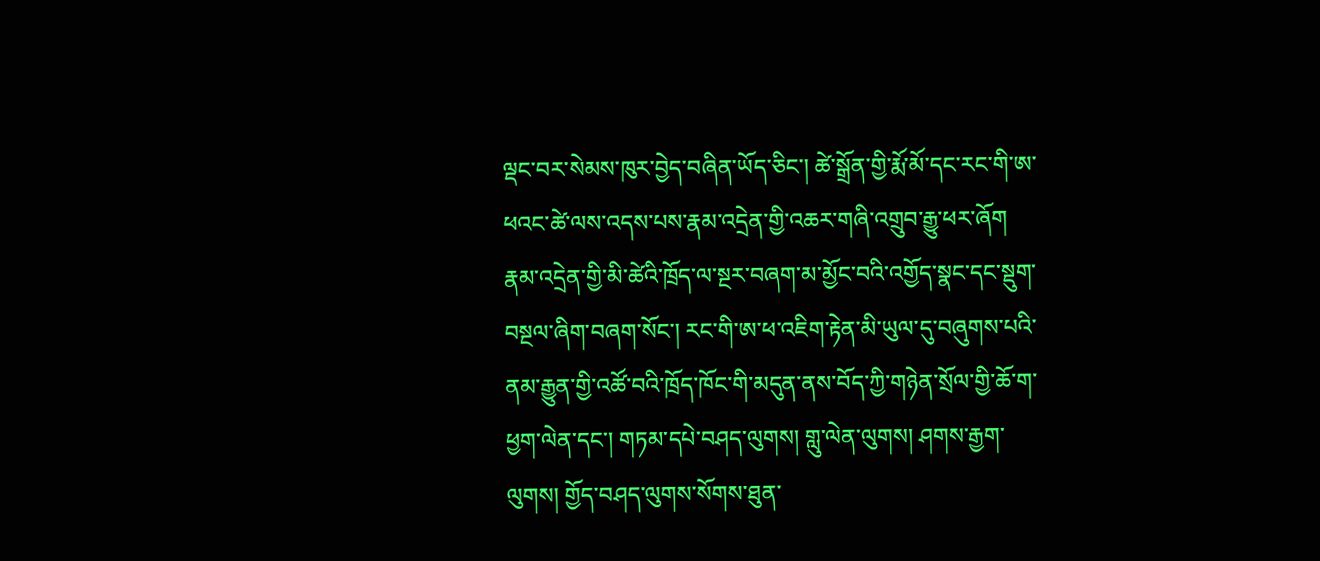ལྡང་བར་སེམས་ཁུར་བྱེད་བཞིན་ཡོད་ཅིང་། ཚེ་སྒྲོན་གྱི་རྨོ་མོ་དང་རང་གི་ཨ་ཕའང་ཚེ་ལས་འདས་པས་རྣམ་འདྲེན་གྱི་འཆར་གཞི་འགྲུབ་རྒྱུ་ཕར་ཞོག རྣམ་འདྲེན་གྱི་མི་ཚེའི་ཁྲོད་ལ་སྔར་བཞག་མ་མྱོང་བའི་འགྱོད་སྣང་དང་སྡུག་བསྔལ་ཞིག་བཞག་སོང་། རང་གི་ཨ་ཕ་འཇིག་རྟེན་མི་ཡུལ་དུ་བཞུགས་པའི་ནམ་རྒྱུན་གྱི་འཚོ་བའི་ཁྲོད་ཁོང་གི་མདུན་ནས་བོད་ཀྱི་གཉེན་སྲོལ་གྱི་ཆོ་ག་ཕྱག་ལེན་དང་། གཏམ་དཔེ་བཤད་ལུགས། གླུ་ལེན་ལུགས། ཤགས་རྒྱག་ལུགས། གྱོད་བཤད་ལུགས་སོགས་ཐུན་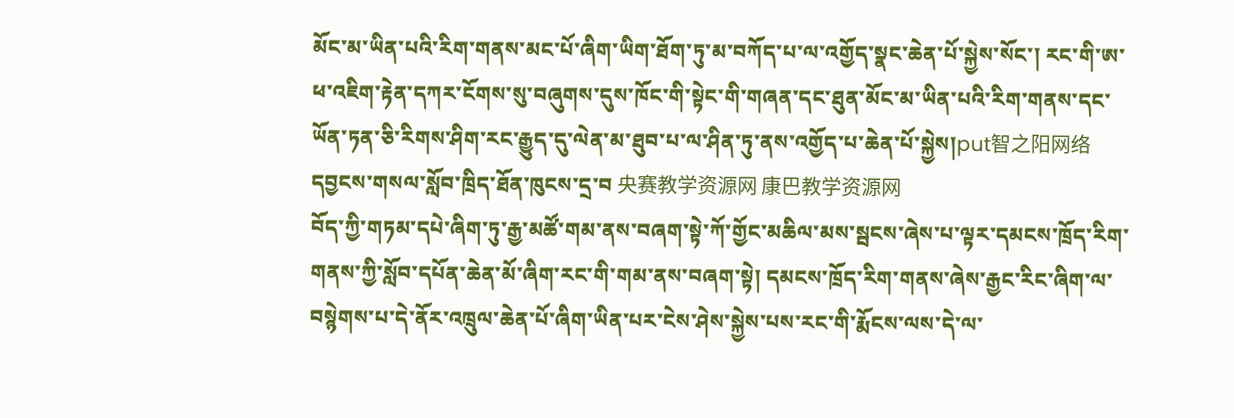མོང་མ་ཡིན་པའི་རིག་གནས་མང་པོ་ཞིག་ཡིག་ཐོག་ཏུ་མ་བཀོད་པ་ལ་འགྱོད་སྣང་ཆེན་པོ་སྐྱེས་སོང་། རང་གི་ཨ་ཕ་འཇིག་རྟེན་དཀར་ངོགས་སུ་བཞུགས་དུས་ཁོང་གི་སྟེང་གི་གཞན་དང་ཐུན་མོང་མ་ཡིན་པའི་རིག་གནས་དང་ཡོན་ཏན་ཅི་རིགས་ཤིག་རང་རྒྱུད་དུ་ལེན་མ་ཐུབ་པ་ལ་ཤིན་ཏུ་ནས་འགྱོད་པ་ཆེན་པོ་སྐྱེས།put智之阳网络 དབྱངས་གསལ་སློབ་ཁྲིད་ཐོན་ཁུངས་དྲ་བ 央赛教学资源网 康巴教学资源网
བོད་ཀྱི་གཏམ་དཔེ་ཞིག་ཏུ་རྒྱ་མཚོ་གམ་ནས་བཞག་སྟེ་ཀོ་གྱོང་མཆིལ་མས་སྦངས་ཞེས་པ་ལྟར་དམངས་ཁྲོད་རིག་གནས་ཀྱི་སློབ་དཔོན་ཆེན་མོ་ཞིག་རང་གི་གམ་ནས་བཞག་སྟེ། དམངས་ཁྲོད་རིག་གནས་ཞེས་རྒྱང་རིང་ཞིག་ལ་བསྙེགས་པ་དེ་ནོར་འཁྲུལ་ཆེན་པོ་ཞིག་ཡིན་པར་ངེས་ཤེས་སྐྱེས་པས་རང་གི་རྨོངས་ལས་དེ་ལ་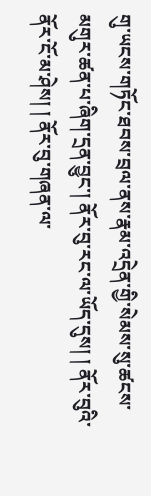གུ་ཡངས་གཏོང་ཐབས་བྲལ་ནས་རྣམ་འདྲེན་གྱི་སེམས་སུ་ཚངས་མགུར་ཚན་པ་ཞིག་དྲན་བྱུང་། ནོར་བུ་རང་ལ་ཡོད་དུས། ། ནོར་བུའི་ནོར་ངོ་མ་ཤེས། ། ནོར་བུ་གཞན་ལ་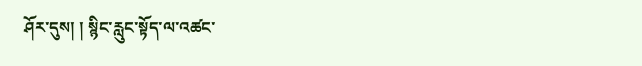ཤོར་དུས། ། སྙིང་རླུང་སྟོད་ལ་འཚང་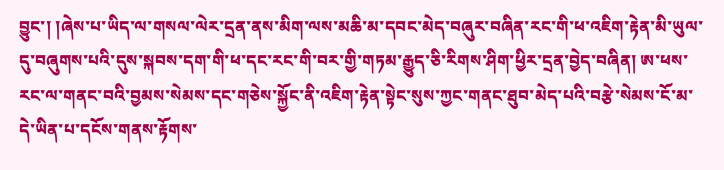བྱུང་། །ཞེས་པ་ཡིད་ལ་གསལ་ལེར་དྲན་ནས་མིག་ལས་མཆི་མ་དབང་མེད་བཞུར་བཞིན་རང་གི་ཕ་འཇིག་རྟེན་མི་ཡུལ་དུ་བཞུགས་པའི་དུས་སྐབས་དག་གི་ཕ་དང་རང་གི་བར་གྱི་གཏམ་རྒྱུད་ཅི་རིགས་ཤིག་ཕྱིར་དྲན་བྱེད་བཞིན། ཨ་ཕས་རང་ལ་གནང་བའི་བྱམས་སེམས་དང་གཅེས་སྐྱོང་ནི་འཇིག་རྟེན་སྟེང་སུས་ཀྱང་གནང་ཐུབ་མེད་པའི་བརྩེ་སེམས་ངོ་མ་དེ་ཡིན་པ་དངོས་གནས་རྟོགས་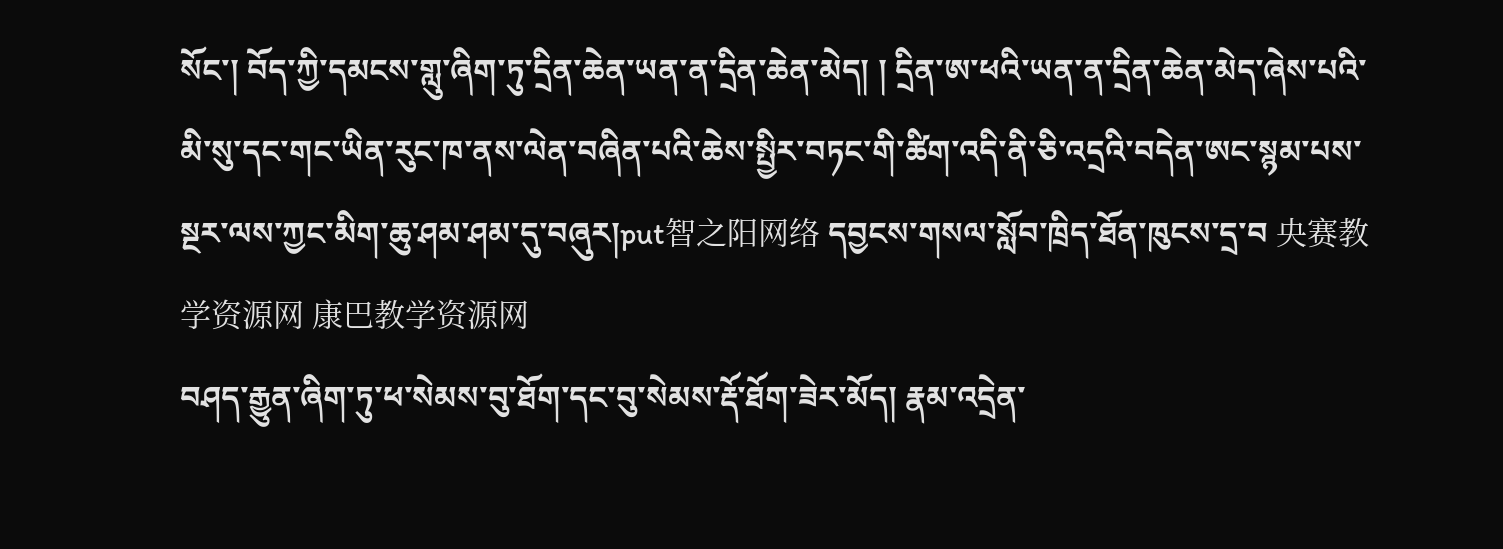སོང་། བོད་ཀྱི་དམངས་གླུ་ཞིག་ཏུ་དྲིན་ཆེན་ཡན་ན་དྲིན་ཆེན་མེད། ། དྲིན་ཨ་ཕའི་ཡན་ན་དྲིན་ཆེན་མེད་ཞེས་པའི་མི་སུ་དང་གང་ཡིན་རུང་ཁ་ནས་ལེན་བཞིན་པའི་ཆེས་སྤྱིར་བཏང་གི་ཚིག་འདི་ནི་ཅི་འདྲའི་བདེན་ཨང་སྙམ་པས་སྔར་ལས་ཀྱང་མིག་ཆུ་ཤམ་ཤམ་དུ་བཞུར།put智之阳网络 དབྱངས་གསལ་སློབ་ཁྲིད་ཐོན་ཁུངས་དྲ་བ 央赛教学资源网 康巴教学资源网
བཤད་རྒྱུན་ཞིག་ཏུ་ཕ་སེམས་བུ་ཐོག་དང་བུ་སེམས་རྡོ་ཐོག་ཟེར་མོད། རྣམ་འདྲེན་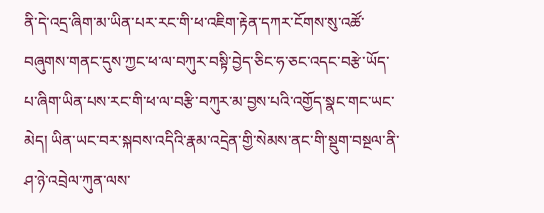ནི་དེ་འདྲ་ཞིག་མ་ཡིན་པར་རང་གི་ཕ་འཇིག་རྟེན་དཀར་ངོགས་སུ་འཚོ་བཞུགས་གནང་དུས་ཀྱང་ཕ་ལ་བཀུར་བསྟི་བྱེད་ཅིང་ཧ་ཅང་འདང་བརྩེ་ཡོད་པ་ཞིག་ཡིན་པས་རང་གི་ཕ་ལ་བརྩི་བཀུར་མ་བྱས་པའི་འགྱོད་སྣང་གང་ཡང་མེད། ཡིན་ཡང་བར་སྐབས་འདིའི་རྣམ་འདྲེན་གྱི་སེམས་ནང་གི་སྡུག་བསྔལ་ནི་ཤ་ཉེ་འབྲེལ་ཀུན་ལས་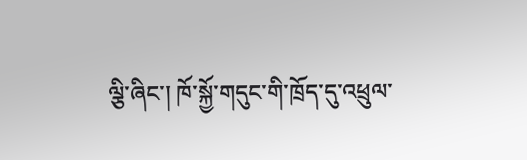ལྕི་ཞིང་། ཁོ་སྐྱོ་གདུང་གི་ཁྲོད་དུ་འཕྲུལ་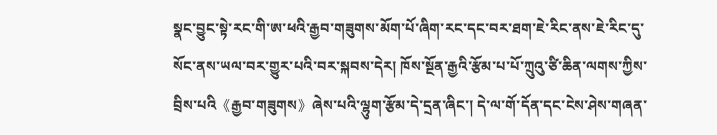སྣང་བྱུང་སྟེ་རང་གི་ཨ་ཕའི་རྒྱབ་གཟུགས་མོག་པོ་ཞིག་རང་དང་བར་ཐག་ཇེ་རིང་ནས་ཇེ་རིང་དུ་སོང་ནས་ཡལ་བར་གྱུར་པའི་བར་སྐབས་དེར། ཁོས་སྔོན་རྒྱའི་རྩོམ་པ་པོ་ཀྲུའུ་ཙི་ཆིན་ལགས་ཀྱིས་བྲིས་པའི《རྒྱབ་གཟུགས》ཞེས་པའི་ལྷུག་རྩོམ་དེ་དྲན་ཞིང་། དེ་ལ་གོ་དོན་དང་ངེས་ཤེས་གཞན་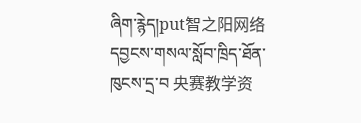ཞིག་རྙེད།put智之阳网络 དབྱངས་གསལ་སློབ་ཁྲིད་ཐོན་ཁུངས་དྲ་བ 央赛教学资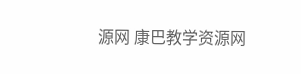源网 康巴教学资源网